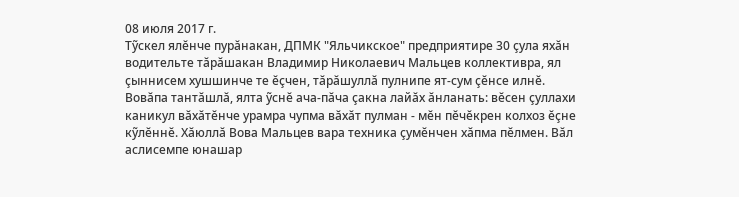08 июля 2017 г.
Тỹскел ялĕнче пурăнакан, ДПМК "Яльчикское" предприятире 30 çула яхăн водительте тăрăшакан Владимир Николаевич Мальцев коллективра, ял çыннисем хушшинче те ĕçчен, тăрăшуллă пулнипе ят-сум çĕнсе илнĕ.
Вовăпа тантăшлă, ялта ỹснĕ ача-пăча çакна лайăх ăнланать: вĕсен çуллахи каникул вăхăтĕнче урамра чупма вăхăт пулман - мĕн пĕчĕкрен колхоз ĕçне кỹлĕннĕ. Хăюллă Вова Мальцев вара техника çумĕнчен хăпма пĕлмен. Вăл аслисемпе юнашар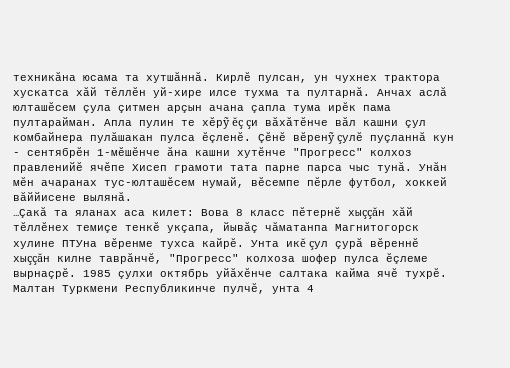техникăна юсама та хутшăннă. Кирлĕ пулсан, ун чухнех трактора хускатса хăй тĕллĕн уй-хире илсе тухма та пултарнă. Анчах аслă юлташĕсем çула çитмен арçын ачана çапла тума ирĕк пама пултарайман. Апла пулин те хĕрỹ ĕç çи вăхăтĕнче вăл кашни çул комбайнера пулăшакан пулса ĕçленĕ. Çĕнĕ вĕренỹ çулĕ пуçланнă кун - сентябрĕн 1-мĕшĕнче ăна кашни хутĕнче "Прогресс" колхоз правленийĕ ячĕпе Хисеп грамоти тата парне парса чыс тунă. Унăн мĕн ачаранах тус-юлташĕсем нумай, вĕсемпе пĕрле футбол, хоккей вăййисене вылянă.
...Çакă та яланах аса килет: Вова 8 класс пĕтернĕ хыççăн хăй тĕллĕнех темиçе тенкĕ укçапа, йывăç чăматанпа Магнитогорск хулине ПТУна вĕренме тухса кайрĕ. Унта икĕ çул çурă вĕреннĕ хыççăн килне таврăнчĕ, "Прогресс" колхоза шофер пулса ĕçлеме вырнаçрĕ. 1985 çулхи октябрь уйăхĕнче салтака кайма ячĕ тухрĕ. Малтан Туркмени Республикинче пулчĕ, унта 4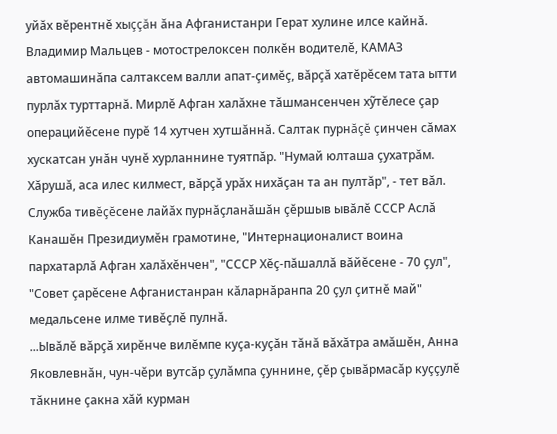уйăх вĕрентнĕ хыççăн ăна Афганистанри Герат хулине илсе кайнă. Владимир Мальцев - мотострелоксен полкĕн водителĕ, КАМАЗ автомашинăпа салтаксем валли апат-çимĕç, вăрçă хатĕрĕсем тата ытти пурлăх турттарнă. Мирлĕ Афган халăхне тăшмансенчен хỹтĕлесе çар операцийĕсене пурĕ 14 хутчен хутшăннă. Салтак пурнăçĕ çинчен сăмах хускатсан унăн чунĕ хурланнине туятпăр. "Нумай юлташа çухатрăм. Хăрушă, аса илес килмест, вăрçă урăх нихăçан та ан пултăр", - тет вăл.
Служба тивĕçĕсене лайăх пурнăçланăшăн çĕршыв ывăлĕ СССР Аслă Канашĕн Президиумĕн грамотине, "Интернационалист воина пархатарлă Афган халăхĕнчен", "СССР Хĕç-пăшаллă вăйĕсене - 70 çул", "Совет çарĕсене Афганистанран кăларнăранпа 20 çул çитнĕ май" медальсене илме тивĕçлĕ пулнă.
...Ывăлĕ вăрçă хирĕнче вилĕмпе куçа-куçăн тăнă вăхăтра амăшĕн, Анна Яковлевнăн, чун-чĕри вутсăр çулăмпа çуннине, çĕр çывăрмасăр куççулĕ тăкнине çакна хăй курман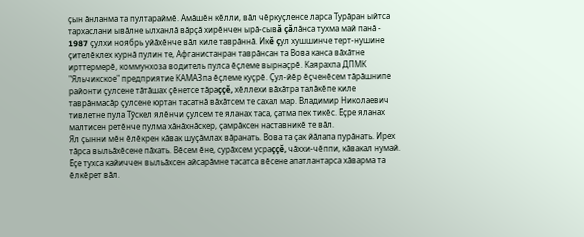çын ăнланма та пултараймĕ. Амăшĕн кĕлли, вăл чĕркуçленсе ларса Турăран ыйтса тархаслани ывăлне ылханлă вăрçă хирĕнчен ырă-сывă çăлăнса тухма май панă - 1987 çулхи ноябрь уйăхĕнче вăл киле таврăннă. Икĕ çул хушшинче терт-нушине çителĕклех курнă пулин те, Афганистанран таврăнсан та Вова канса вăхăтне ирттермерĕ, коммунхоза водитель пулса ĕçлеме вырнаçрĕ. Каярахпа ДПМК "Яльчикское" предприятие КАМАЗпа ĕçлеме куçрĕ. Çул-йĕр ĕçченĕсем тăрăшнипе районти çулсене тăтăшах çĕнетсе тăраççĕ, хĕллехи вăхăтра талăкĕпе киле таврăнмасăр çулсене юртан тасатнă вăхăтсем те сахал мар. Владимир Николаевич тивлетне пула Тỹскел ялĕнчи çулсем те яланах таса, çатма пек тикĕс. Ĕçре яланах малтисен ретĕнче пулма хăнăхнăскер, çамрăксен наставникĕ те вăл.
Ял çынни мĕн ĕлĕкрен кăвак шуçăмлах вăранать. Вова та çак йăлапа пурăнать. Ирех тăрса выльăхĕсене пăхать. Вĕсем ĕне, сурăхсем усраççĕ, чăххи-чĕппи, кăвакал нумай. Ĕçе тухса кайиччен выльăхсен айсарăмне тасатса вĕсене апатлантарса хăварма та ĕлкĕрет вăл.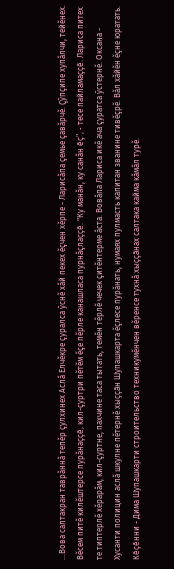...Вова салтакран таврăннă тепĕр çулхинех Аслă Елчĕкре çуралса ỹснĕ хăй пекех ĕçчен хĕрпе - Ларисăпа çемье çавăрчĕ. Çỹпçипе хупăлчи, тейĕнех. Вĕсем питĕ килĕштерсе пурăнаççĕ, кил-çуртри пĕтĕм ĕçе пĕрле канашласа пурнăçлаççĕ. "Ку манăн, ку санăн ĕç", - тесе пайламаççĕ. Лариса питех те типтерлĕ хĕрарăм, кил-çуртне, пахчине таса тытать, темĕн тĕрлĕ чечек çитĕнтерме ăста. Вовăпа Лариса икĕ ача çуратса ỹстернĕ. Оксана - Хусанти полицин аслă шкулне пĕтернĕ хыççăн Шупашкарта ĕçлесе пурăнать, нумаях пулмасть капитан званине тивĕçрĕ. Вăл хăйĕн ĕçне юратать. Кĕçĕнни - Дима Шупашкарти строительство техникумĕнчен вĕренсе тухнă хыççăнах салтака кайма кăмăл турĕ.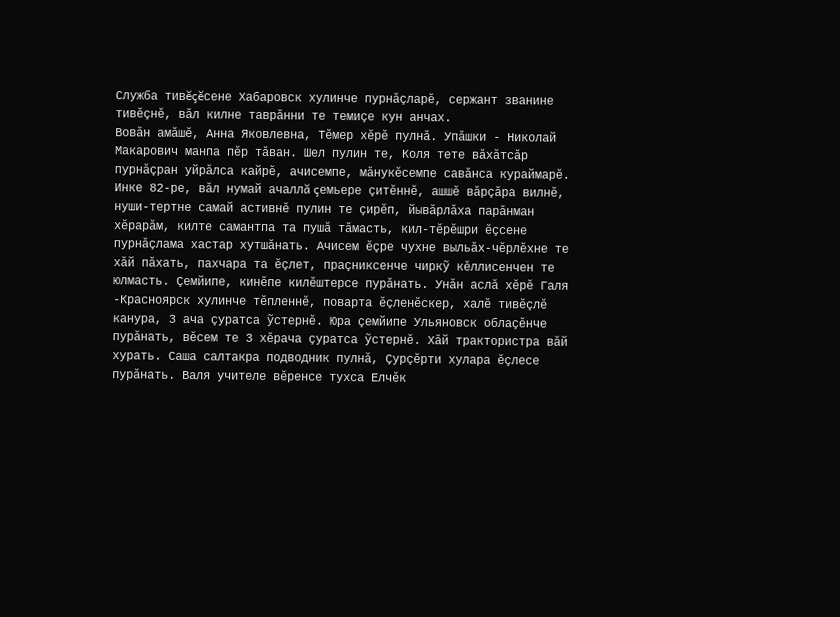Служба тивĕçĕсене Хабаровск хулинче пурнăçларĕ, сержант званине тивĕçнĕ, вăл килне таврăнни те темиçе кун анчах.
Вовăн амăшĕ, Анна Яковлевна, Тĕмер хĕрĕ пулнă. Упăшки - Николай Макарович манпа пĕр тăван. Шел пулин те, Коля тете вăхăтсăр пурнăçран уйрăлса кайрĕ, ачисемпе, мăнукĕсемпе савăнса кураймарĕ. Инке 82-ре, вăл нумай ачаллă çемьере çитĕннĕ, ашшĕ вăрçăра вилнĕ, нуши-тертне самай астивнĕ пулин те çирĕп, йывăрлăха парăнман хĕрарăм, килте самантпа та пушă тăмасть, кил-тĕрĕшри ĕçсене пурнăçлама хастар хутшăнать. Ачисем ĕçре чухне выльăх-чĕрлĕхне те хăй пăхать, пахчара та ĕçлет, праçниксенче чиркỹ кĕллисенчен те юлмасть. Çемйипе, кинĕпе килĕштерсе пурăнать. Унăн аслă хĕрĕ Галя -Красноярск хулинче тĕпленнĕ, поварта ĕçленĕскер, халĕ тивĕçлĕ канура, 3 ача çуратса ỹстернĕ. Юра çемйипе Ульяновск облаçĕнче пурăнать, вĕсем те 3 хĕрача çуратса ỹстернĕ. Хăй трактористра вăй хурать. Саша салтакра подводник пулнă, Çурçĕрти хулара ĕçлесе пурăнать. Валя учителе вĕренсе тухса Елчĕк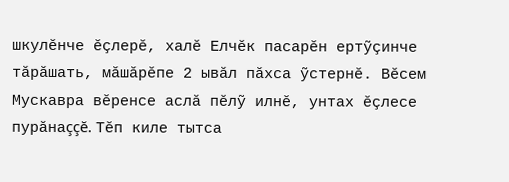шкулĕнче ĕçлерĕ, халĕ Елчĕк пасарĕн ертỹçинче тăрăшать, мăшăрĕпе 2 ывăл пăхса ỹстернĕ. Вĕсем Мускавра вĕренсе аслă пĕлỹ илнĕ, унтах ĕçлесе пурăнаççĕ. Тĕп киле тытса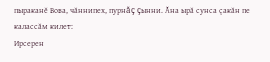пыраканĕ Вова, чăннипех, пурнăç çынни. Ăна ырă сунса çакăн пе калассăм килет:
Ирсерен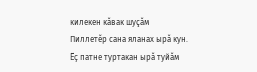килекен кăвак шуçăм
Пиллетĕр сана яланах ырă кун.
Ĕç патне туртакан ырă туйăм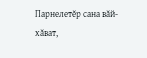Парнелетĕр сана вăй-хăват,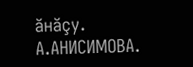ăнăçу.
А.АНИСИМОВА.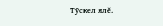Тỹскел ялĕ.